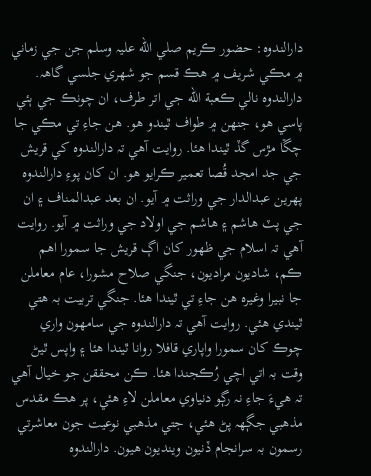دارالندوه: حضور ڪريم صلي الله عليہ وسلم جن جي زماني ۾ مڪي شريف ۾ هڪ قسم جو شھري جلسي گاھہ. دارالندوه نالي ڪعبة الله جي اتر طرف، ان چونڪ جي ٻئي پاسي هو، جنهن ۾ طواف ٿيندو هو. هن جاءِ تي مڪي جا چڱا مڙس گڏ ٿيندا هئا. روايت آهي تہ دارالندوه کي قريش جي جد امجد قُصا تعمير ڪرايو هو. ان کان پوءِ دارالندوه پهرين عبدالدار جي وراثت ۾ آيو. ان بعد عبدالمناف ۽ ان جي پٽ هاشم ۽ هاشم جي اولاد جي وراثت ۾ آيو. روايت آهي تہ اسلام جي ظھور کان اڳ قريش جا سمورا اهم ڪم، شاديون مراديون، جنگي صلاح مشورا، عام معاملن جا نبيرا وغيرہ هن جاءِ تي ٿيندا هئا. جنگي تربيت بہ هتي ٿيندي هئي. روايت آهي تہ دارالندوه جي سامهون واري چوڪ کان سمورا واپاري قافلا روانا ٿيندا هئا ۽ واپس ٿيڻ وقت بہ اتي اچي رُڪجندا هئا. ڪن محققن جو خيال آهي تہ هيءَ جاءِ نہ رڳو دنياوي معاملن لاءِ هئي، پر هڪ مقدس مذهبي جڳھہ پڻ هئي، جتي مذهبي نوعيت جون معاشرتي رسمون بہ سرانجام ڏنيون وينديون هيون. دارالندوه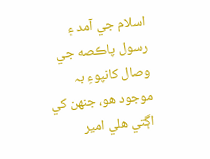اسلام جي آمد ۽ رسول پاڪصه جي وصال کانپوءِ بہ موجود هو، جنهن کي اڳتي هلي امير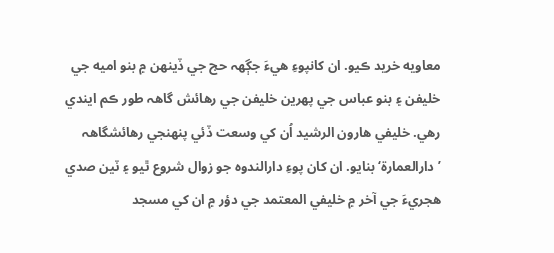معاويه خريد ڪيو. ان کانپوءِ هيءَ جڳھہ حج جي ڏينهن ۾ بنو اميه جي خليفن ۽ بنو عباس جي پهرين خليفن جي رهائش گاھہ طور ڪم ايندي رهي. خليفي هارون الرشيد اُن کي وسعت ڏئي پنھنجي رهائشگاھہ ’دارالعمارة‘ بنايو. ان کان پوءِ دارالندوه جو زوال شروع ٿيو ۽ ٽين صدي هجريءَ جي آخر ۾ خليفي المعتمد جي دؤر ۾ ان کي مسجد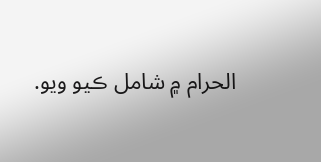الحرام ۾ شامل ڪيو ويو.